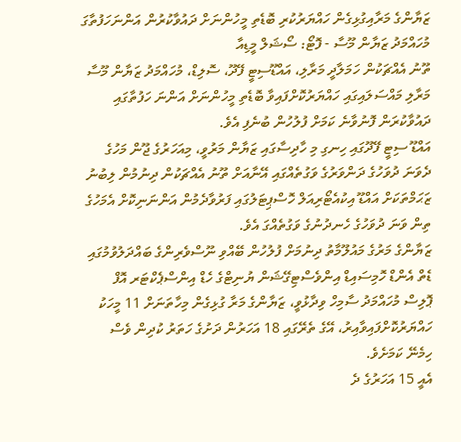ޒަޔާންގެ މަރާއިގުޅިގެން ހައްޔަރުކުރި ބޮޑެތި މީހުންނަށް ދައުވާކުރުން އަންނަހަފުތާގަ
މުހައްމަދު ޒަޔާން މޫސާ - ފޮޓޯ: ސޯޝަލް މީޑިއާ
ތޫނު އެއްޗަކުން ހަމަލާދީ މަރާލި، އައްޑޫސިޓީ ފޭދޫ، ސޮލިޑް، މުހައްމަދު ޒަޔާން މޫސާ މަރާލި މައްސަލައިގައި ހައްޔަރުކޮށްފައިވާ ބޮޑެތި މީހުންނަށް އަންނަ ހަފުތާގައި ދައުވާކުރަން ފޮނުވާނެ ކަމަށް ފުލުހުން ބުނެފި އެވެ.
އައްޑޫ ސިޓީ ފޭދޫގައި ހިނގި މި ހާދިސާގައި ޒަޔާން މަރުވީ، މިއަހަރުގެ ޖޫން މަހުގެ ދެވަނަ ދުވަހުގެ ދަންވަރުގެ ވަގުތެއްގައި އޭނާއަށް ތޫނު އެއްޗަކުން ދިނުމުން ލިބުނު ޒަޙަމްތަކަށް އައްޑޫ އިކުއެޓޯރިއަލް ހޮސްޕިޓަލުގައި ފަރުވާދެމުން އަންނަނިކޮށް އެމަހުގެ ތިން ވަނަ ދުވަހުގެ ހެނދުނުގެ ވަގުތެއްގަ އެވެ.
ޒަޔާންގެ މަރުގެ މައުލޫމާތު ދިނުމަށް ފުލުހުން ބޭއްވި ނޫސްވެރިންގެ ބައްދަލުވުމުގައި ޑެތް އެންޑް ހޮމިސައިޑް އިންވެސްޓިގޭޝަން ޔުނިޓްގެ ހެޑް އިންސްޕެކްޓަރ އޮފް ޕޮލިސް މުހައްމަދު ސާމިހް ވިދާޅުވީ، ޒަޔާންގެ މަރާ ގުޅިގެން މިހާތަނަށް 11 މީހަކު ހައްޔަރުކޮށްފައިވާއިރު، އޭގެ ތެރޭގައި 18 އަހަރުން ދަށުގެ ހަތަރު ކުދިން ވެސް ހިމެނޭ ކަމަށެވެ.
އެއީ 15 އަހަރުގެ ދެ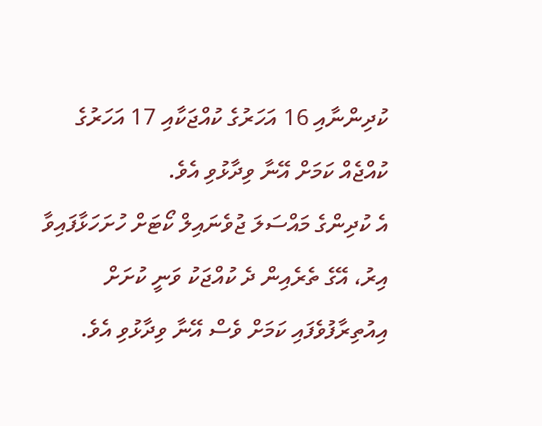ކުދިންނާއި 16 އަހަރުގެ ކުއްޖަކާއި 17 އަހަރުގެ ކުއްޖެއް ކަމަށް އޭނާ ވިދާޅުވި އެވެ.
އެ ކުދިންގެ މައްސަލަ ޖުވެނައިލް ކޯޓަށް ހުށަހަޅާފައިވާ އިރު، އޭގެ ތެރެއިން ދެ ކުއްޖަކު ވަނީ ކުށަށް އިއުތިރާފުވެފައި ކަމަށް ވެސް އޭނާ ވިދާޅުވި އެވެ.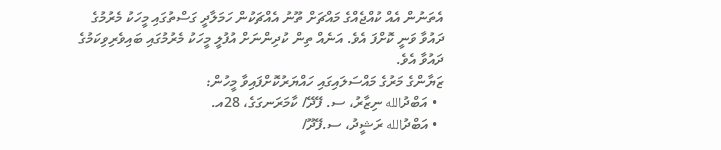އެތަނުން އެއް ކުއްޖެއްގެ މައްޗަށް ތޫނު އެއްޗަކުން ހަމަލާދީ ގަސްތުގައި މީހަކު މެރުމުގެ ދައުވާ ވަނީ ކޮށްފަ އެވެ. އަނެއް ތިން ކުދިންނަށް އުފުލީ މީހަކު މެރުމުގައި ބައިވެރިވިކަމުގެ ދައުވާ އެވެ.
ޒަޔާންގެ މަރުގެ މައްސަލައިގައި ހައްޔަރުކޮށްފައިވާ މީހުން:
  • އަބްދުالله ނިޒާރު، ސ. ފޭދޭ/ ކާމަރަނގަގެ، 28އ.
  • އަބްދުالله ރަޝީދު، ސ.ފޭދޫ/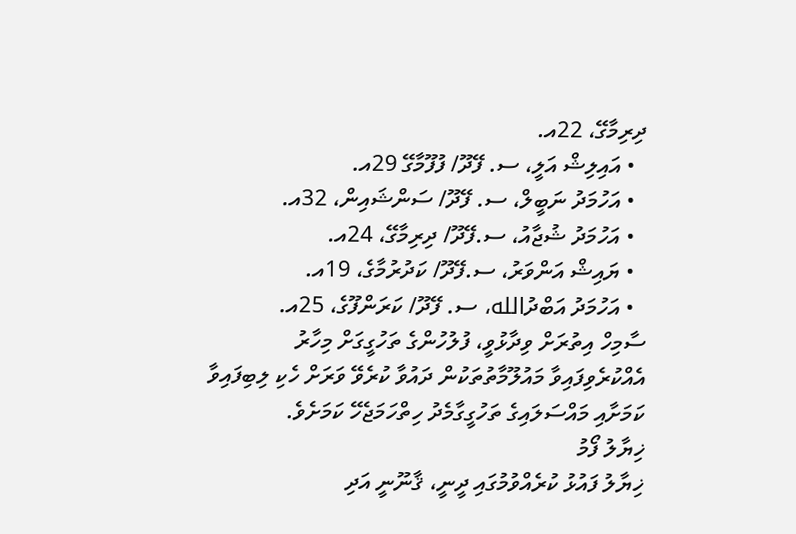ދިރިމާގޭ، 22އ.
  • އައިލިޝް އަލީ، ސ. ފޭދޫ/ ފުފޫމާގޭ 29އ.
  • އަހުމަދު ނަބީލް، ސ. ފޭދޫ/ ސަންޝައިން، 32އ.
  • އަހުމަދު ޝުޖާއު، ސ.ފޭދޫ/ ދިރިމާގޭ، 24އ.
  • ޔައިޝް އަންވަރު، ސ.ފޭދޫ/ ކަދުރުމާގެ، 19އ.
  • އަހުމަދު އަބްދުالله، ސ. ފޭދޫ/ ކަރަންފޫގެ، 25އ.
ސާމިހް އިތުރަށް ވިދާޅުވީ، ފުލުހުންގެ ތަހުގީގަށް މިހާރު އެއްކުރެވިފައިވާ މައުލޫމާތުތަކުން ދައުވާ ކުރެވޭ ވަރަށް ހެކި ލިބިފައިވާ ކަމަށާއި މައްސަލައިގެ ތަހުގީގާމެދު ހިތްހަމަޖެހޭ ކަމަށެވެ.
ޚިޔާލު ފޯމު
ޚިޔާލު ފައުޅު ކުރެއްވުމުގައި ދީނީ، ޤާނޫނީ އަދި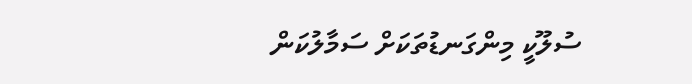ސުލޫކީ މިންގަނޑުތަކަށް ސަމާލުކަން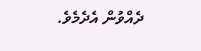ދެއްވުން އެދެމެވެ.